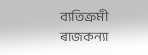ব্যতিক্ৰমী ৰাজকন্যা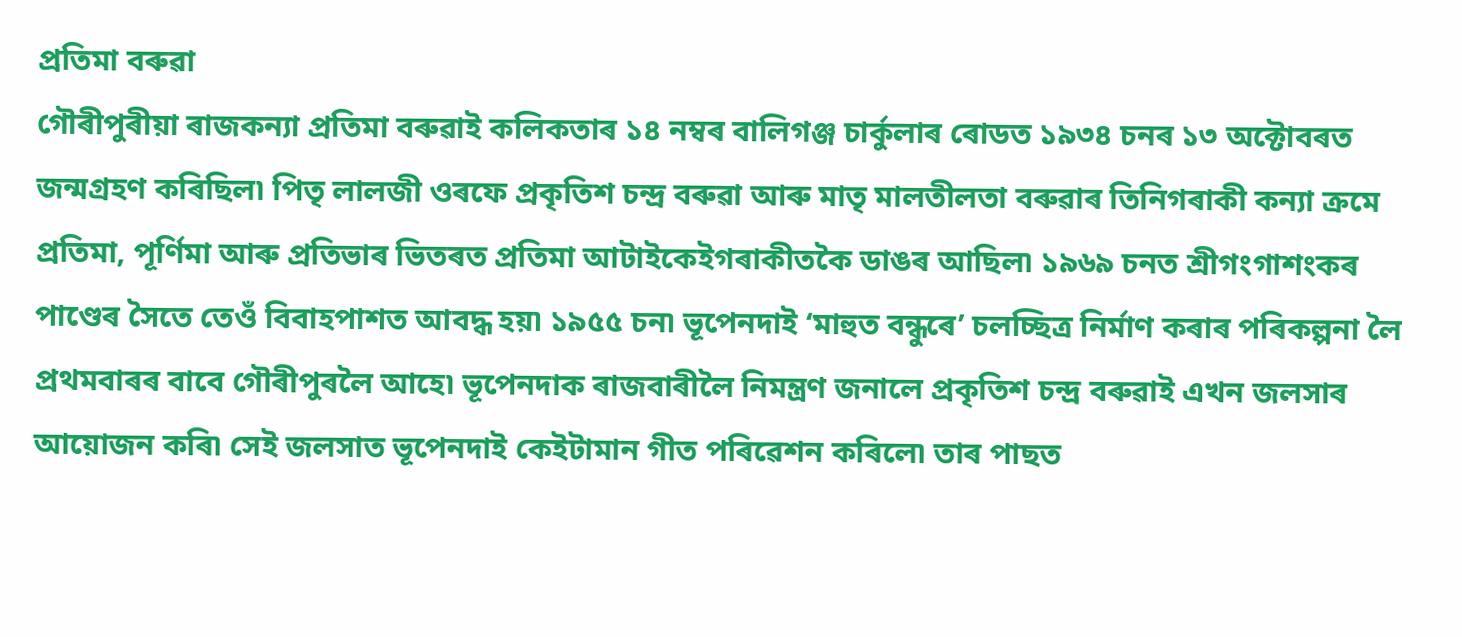প্ৰতিমা বৰুৱা
গৌৰীপুৰীয়া ৰাজকন্যা প্ৰতিমা বৰুৱাই কলিকতাৰ ১৪ নম্বৰ বালিগঞ্জ চাৰ্কুলাৰ ৰোডত ১৯৩৪ চনৰ ১৩ অক্টোবৰত জন্মগ্ৰহণ কৰিছিল৷ পিতৃ লালজী ওৰফে প্ৰকৃতিশ চন্দ্ৰ বৰুৱা আৰু মাতৃ মালতীলতা বৰুৱাৰ তিনিগৰাকী কন্যা ক্ৰমে প্ৰতিমা, পূৰ্ণিমা আৰু প্ৰতিভাৰ ভিতৰত প্ৰতিমা আটাইকেইগৰাকীতকৈ ডাঙৰ আছিল৷ ১৯৬৯ চনত শ্ৰীগংগাশংকৰ পাণ্ডেৰ সৈতে তেওঁ বিবাহপাশত আবদ্ধ হয়৷ ১৯৫৫ চন৷ ভূপেনদাই ‘মাহুত বন্ধুৰে’ চলচ্ছিত্ৰ নিৰ্মাণ কৰাৰ পৰিকল্পনা লৈ প্ৰথমবাৰৰ বাবে গৌৰীপুৰলৈ আহে৷ ভূপেনদাক ৰাজবাৰীলৈ নিমন্ত্ৰণ জনালে প্ৰকৃতিশ চন্দ্ৰ বৰুৱাই এখন জলসাৰ আয়োজন কৰি৷ সেই জলসাত ভূপেনদাই কেইটামান গীত পৰিৱেশন কৰিলে৷ তাৰ পাছত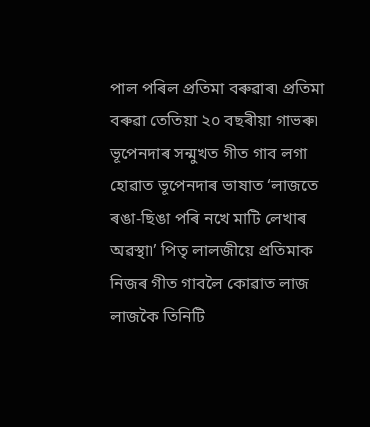পাল পৰিল প্ৰতিমা বৰুৱাৰ৷ প্ৰতিমা বৰুৱা তেতিয়া ২০ বছৰীয়া গাভৰু৷ ভূপেনদাৰ সন্মুখত গীত গাব লগা হোৱাত ভূপেনদাৰ ভাষাত ‘লাজতে ৰঙা-ছিঙা পৰি নখে মাটি লেখাৰ অৱস্থা৷’ পিতৃ লালজীয়ে প্ৰতিমাক নিজৰ গীত গাবলৈ কোৱাত লাজ লাজকৈ তিনিটি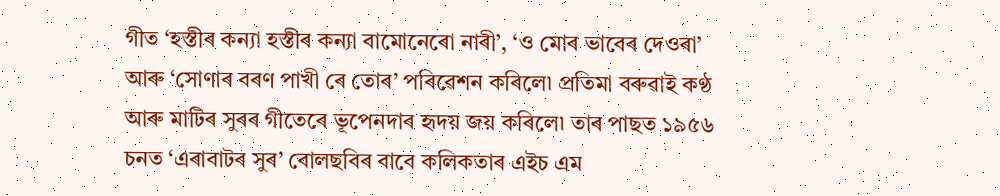গীত ‘হস্তীৰ কন্যা হস্তীৰ কন্যা বামোনেৰো নাৰী’, ‘ও মোৰ ভাবেৰ দেওৰা’ আৰু ‘সোণাৰ বৰণ পাখী ৰে তোৰ’ পৰিৱেশন কৰিলে৷ প্ৰতিমা বৰুৱাই কণ্ঠ আৰু মাটিৰ সুৰৰ গীতেৰে ভূপেনদাৰ হৃদয় জয় কৰিলে৷ তাৰ পাছত ১৯৫৬ চনত ‘এৰাবাটৰ সুৰ’ বোলছবিৰ বাবে কলিকতাৰ এইচ এম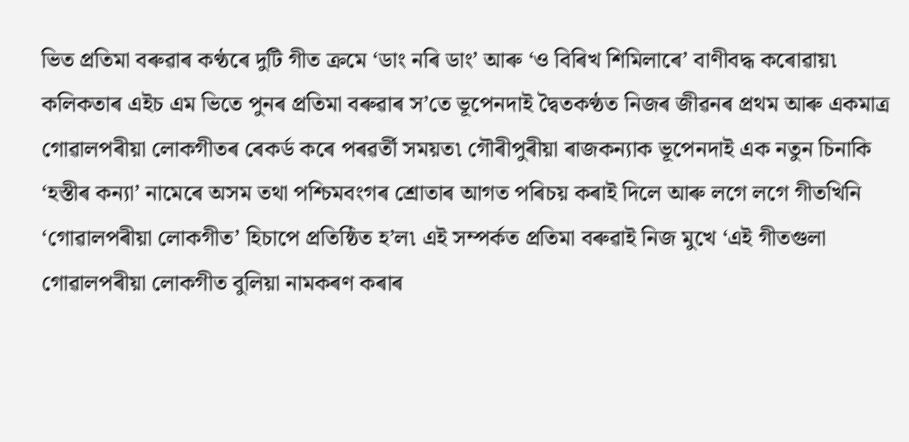ভিত প্ৰতিমা বৰুৱাৰ কণ্ঠৰে দুটি গীত ক্ৰমে ‘ডাং নৰি ডাং’ আৰু ‘ও বিৰিখ শিমিলাৰে’ বাণীবদ্ধ কৰোৱায়৷ কলিকতাৰ এইচ এম ভিতে পুনৰ প্ৰতিমা বৰুৱাৰ স’তে ভূপেনদাই দ্বৈতকণ্ঠত নিজৰ জীৱনৰ প্ৰথম আৰু একমাত্ৰ গোৱালপৰীয়া লোকগীতৰ ৰেকৰ্ড কৰে পৰৱৰ্তী সময়ত৷ গৌৰীপুৰীয়া ৰাজকন্যাক ভূপেনদাই এক নতুন চিনাকি ‘হস্তীৰ কন্যা’ নামেৰে অসম তথা পশ্চিমবংগৰ শ্ৰোতাৰ আগত পৰিচয় কৰাই দিলে আৰু লগে লগে গীতখিনি ‘গোৱালপৰীয়া লোকগীত’ হিচাপে প্ৰতিষ্ঠিত হ’ল৷ এই সম্পৰ্কত প্ৰতিমা বৰুৱাই নিজ মুখে ‘এই গীতগুলা গোৱালপৰীয়া লোকগীত বুলিয়া নামকৰণ কৰাৰ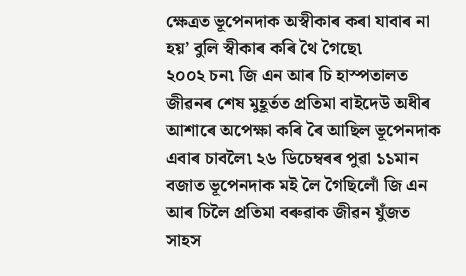ক্ষেত্ৰত ভূপেনদাক অস্বীকাৰ কৰা যাবাৰ না হয়’ বুলি স্বীকাৰ কৰি থৈ গৈছে৷
২০০২ চন৷ জি এন আৰ চি হাস্পতালত জীৱনৰ শেষ মুহূৰ্তত প্ৰতিমা বাইদেউ অধীৰ আশাৰে অপেক্ষা কৰি ৰৈ আছিল ভূপেনদাক এবাৰ চাবলৈ৷ ২৬ ডিচেম্বৰৰ পুৱা ১১মান বজাত ভূপেনদাক মই লৈ গৈছিলোঁ জি এন আৰ চিলৈ প্ৰতিমা বৰুৱাক জীৱন যুঁজত সাহস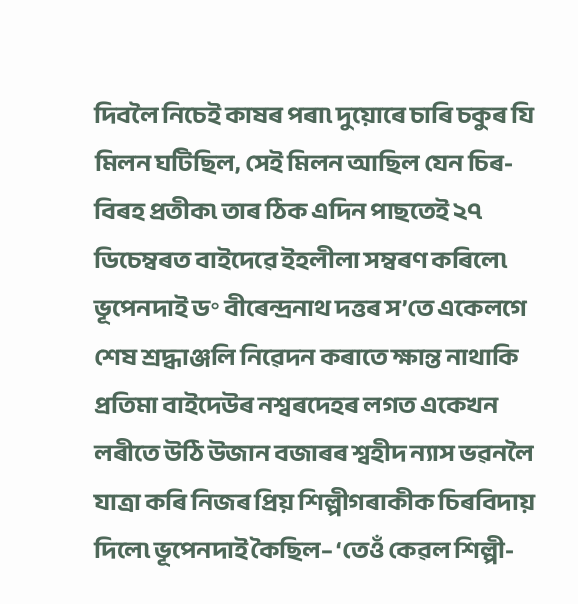দিবলৈ নিচেই কাষৰ পৰা৷ দুয়োৰে চাৰি চকুৰ যি মিলন ঘটিছিল, সেই মিলন আছিল যেন চিৰ-বিৰহ প্ৰতীক৷ তাৰ ঠিক এদিন পাছতেই ২৭ ডিচেম্বৰত বাইদেৱে ইহলীলা সম্বৰণ কৰিলে৷ ভূপেনদাই ড॰ বীৰেন্দ্ৰনাথ দত্তৰ স’তে একেলগে শেষ শ্ৰদ্ধাঞ্জলি নিৱেদন কৰাতে ক্ষান্ত নাথাকি প্ৰতিমা বাইদেউৰ নশ্বৰদেহৰ লগত একেখন লৰীতে উঠি উজান বজাৰৰ শ্বহীদ ন্যাস ভৱনলৈ যাত্ৰা কৰি নিজৰ প্ৰিয় শিল্পীগৰাকীক চিৰবিদায় দিলে৷ ভূপেনদাই কৈছিল– ‘তেওঁ কেৱল শিল্পী-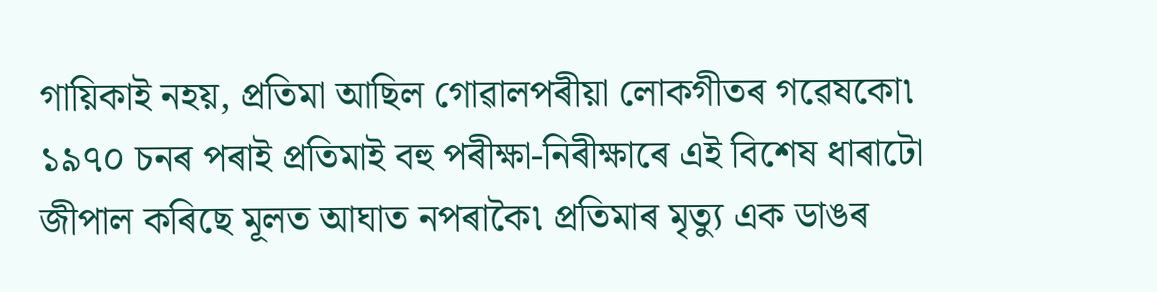গায়িকাই নহয়, প্ৰতিমা আছিল গোৱালপৰীয়া লোকগীতৰ গৱেষকো৷ ১৯৭০ চনৰ পৰাই প্ৰতিমাই বহু পৰীক্ষা-নিৰীক্ষাৰে এই বিশেষ ধাৰাটো জীপাল কৰিছে মূলত আঘাত নপৰাকৈ৷ প্ৰতিমাৰ মৃত্যু এক ডাঙৰ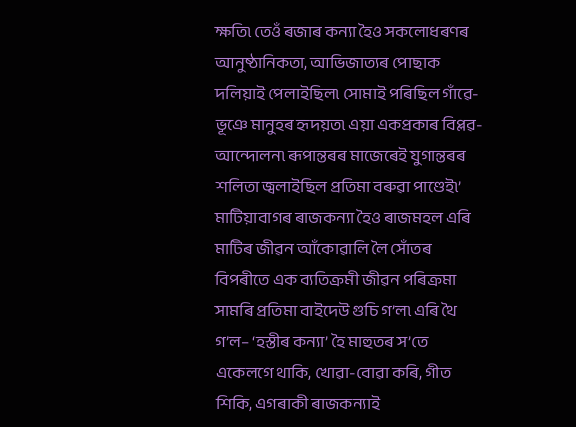ক্ষতি৷ তেওঁ ৰজাৰ কন্যা হৈও সকলোধৰণৰ আনুষ্ঠানিকতা, আভিজাত্যৰ পোছাক দলিয়াই পেলাইছিল৷ সোমাই পৰিছিল গাঁৱে-ভূঞে মানুহৰ হৃদয়ত৷ এয়া একপ্ৰকাৰ বিপ্লৱ-আন্দোলন৷ ৰূপান্তৰৰ মাজেৰেই যুগান্তৰৰ শলিতা জ্বলাইছিল প্ৰতিমা বৰুৱা পাণ্ডেই৷’
মাটিয়াবাগৰ ৰাজকন্যা হৈও ৰাজমহল এৰি মাটিৰ জীৱন আঁকোৱালি লৈ সোঁতৰ বিপৰীতে এক ব্যতিক্ৰমী জীৱন পৰিক্ৰমা সামৰি প্ৰতিমা বাইদেউ গুচি গ’ল৷ এৰি থৈ গ’ল– ‘হস্তীৰ কন্যা’ হৈ মাহুতৰ স’তে একেলগে থাকি, খোৱা-বোৱা কৰি, গীত শিকি, এগৰাকী ৰাজকন্যাই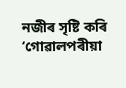নজীৰ সৃষ্টি কৰি ‘গোৱালপৰীয়া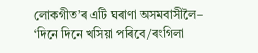লোকগীত’ৰ এটি ঘৰাণা অসমবাসীলৈ– ‘দিনে দিনে খসিয়া পৰিবে/ৰংগিলা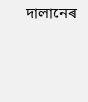দালানেৰ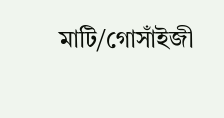মাটি/গোসাঁইজী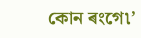কোন ৰংগে৷’